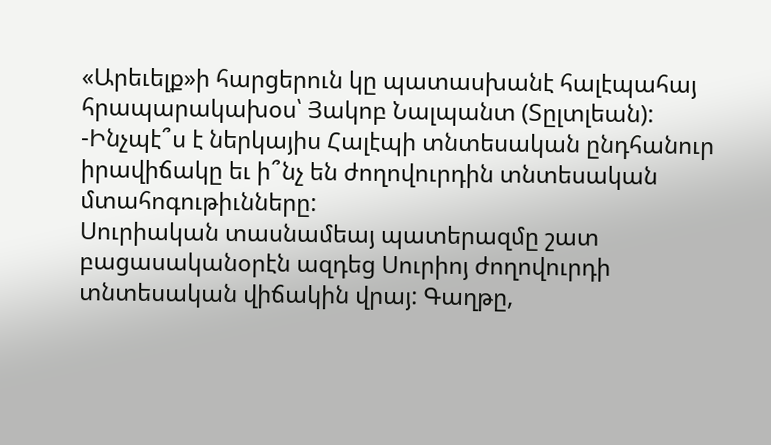«Արեւելք»ի հարցերուն կը պատասխանէ հալէպահայ հրապարակախօս՝ Յակոբ Նալպանտ (Տըլտլեան):
-Ինչպէ՞ս է ներկայիս Հալէպի տնտեսական ընդհանուր իրավիճակը եւ ի՞նչ են ժողովուրդին տնտեսական մտահոգութիւնները:
Սուրիական տասնամեայ պատերազմը շատ բացասականօրէն ազդեց Սուրիոյ ժողովուրդի տնտեսական վիճակին վրայ: Գաղթը,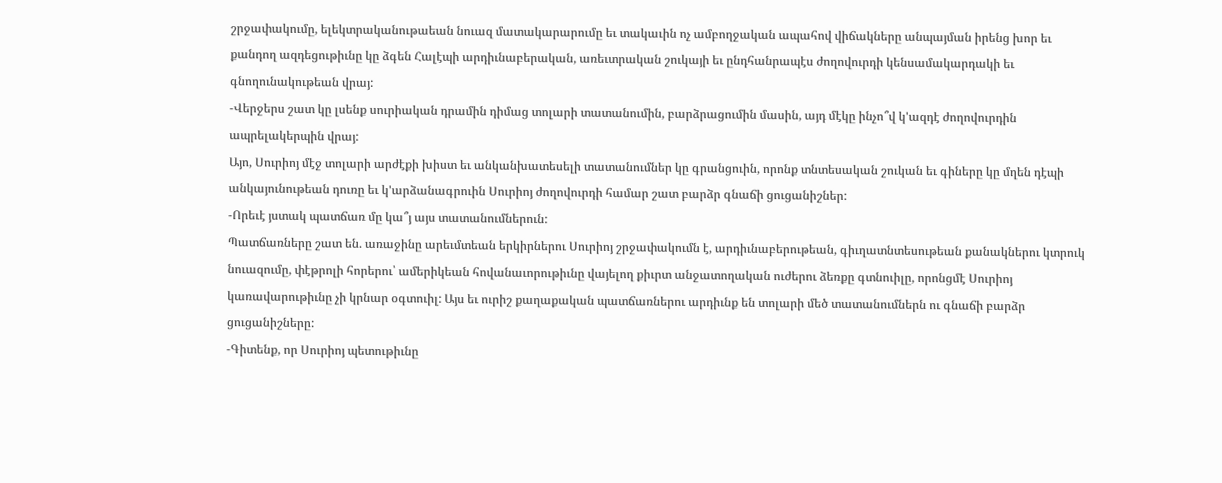շրջափակումը, ելեկտրականութաեան նուազ մատակարարումը եւ տակաւին ոչ ամբողջական ապահով վիճակները անպայման իրենց խոր եւ քանդող ազդեցութիւնը կը ձգեն Հալէպի արդիւնաբերական, առեւտրական շուկայի եւ ընդհանրապէս ժողովուրդի կենսամակարդակի եւ գնողունակութեան վրայ:
-Վերջերս շատ կը լսենք սուրիական դրամին դիմաց տոլարի տատանումին, բարձրացումին մասին, այդ մէկը ինչո՞վ կ'ազդէ ժողովուրդին ապրելակերպին վրայ:
Այո, Սուրիոյ մէջ տոլարի արժէքի խիստ եւ անկանխատեսելի տատանումներ կը գրանցուին, որոնք տնտեսական շուկան եւ գիները կը մղեն դէպի անկայունութեան դուռը եւ կ'արձանագրուին Սուրիոյ ժողովուրդի համար շատ բարձր գնաճի ցուցանիշներ:
-Որեւէ յստակ պատճառ մը կա՞յ այս տատանումներուն:
Պատճառները շատ են. առաջինը արեւմտեան երկիրներու Սուրիոյ շրջափակումն է, արդիւնաբերութեան, գիւղատնտեսութեան քանակներու կտրուկ նուազումը, փէթրոլի հորերու՝ ամերիկեան հովանաւորութիւնը վայելող քիւրտ անջատողական ուժերու ձեռքը գտնուիլը, որոնցմէ Սուրիոյ կառավարութիւնը չի կրնար օգտուիլ: Այս եւ ուրիշ քաղաքական պատճառներու արդիւնք են տոլարի մեծ տատանումներն ու գնաճի բարձր ցուցանիշները:
-Գիտենք, որ Սուրիոյ պետութիւնը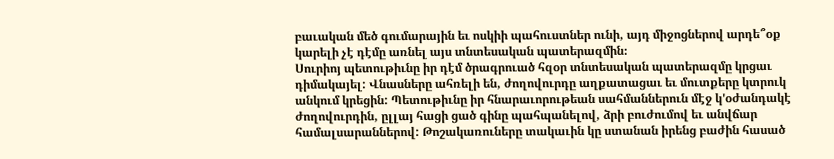բաւական մեծ գումարային եւ ոսկիի պահուստներ ունի, այդ միջոցներով արդե՞օք կարելի չէ դէմը առնել այս տնտեսական պատերազմին։
Սուրիոյ պետութիւնը իր դէմ ծրագրուած հզօր տնտեսական պատերազմը կրցաւ դիմակայել: Վնասները ահռելի են, ժողովուրդը աղքատացաւ եւ մուտքերը կտրուկ անկում կրեցին: Պետութիւնը իր հնարաւորութեան սահմաններուն մէջ կ'օժանդակէ ժողովուրդին, ըլլայ հացի ցած գինը պահպանելով, ձրի բուժումով եւ անվճար համալսարաններով: Թոշակառուները տակաւին կը ստանան իրենց բաժին հասած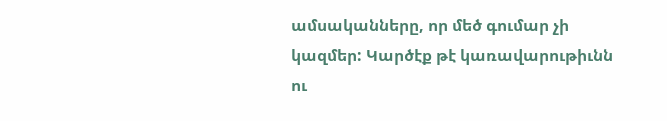ամսականները, որ մեծ գումար չի կազմեր: Կարծէք թէ կառավարութիւնն ու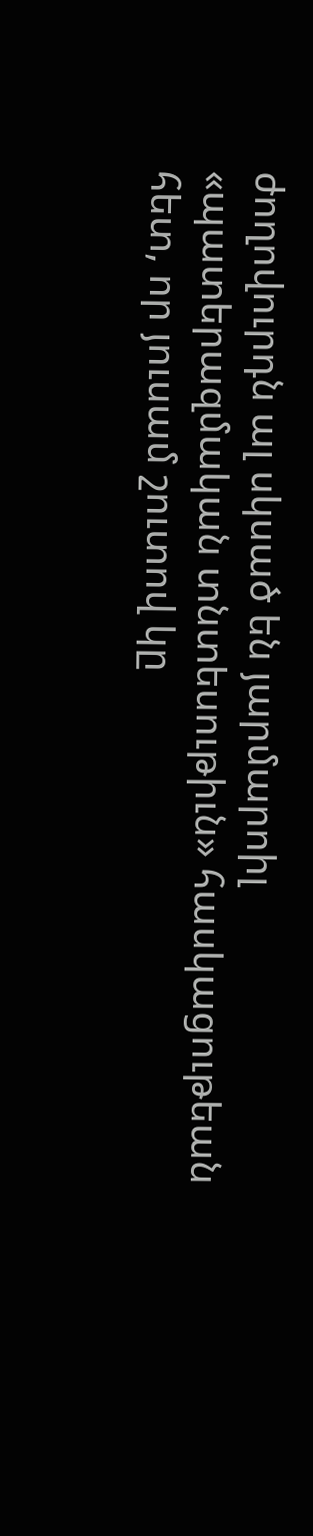ժողովուրդն ալ սկսած են յարմարոիլ «պատերազմական տնտեսութիւն» հասկացութեան հետ, որ յուսամ շուտով կը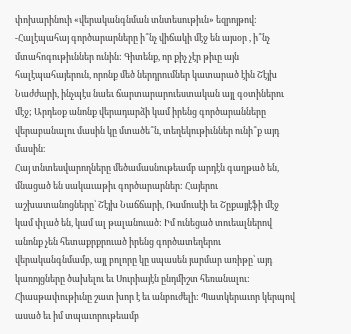փոխարինուի «վերականգնման տնտեսութիւն» եզրոյթով:
-Հալէպահայ գործարարները ի՞նչ վիճակի մէջ են այսօր , ի՞նչ մտահոգութիւններ ունին: Գիտենք, որ քիչ չէր թիւը այն հալէպահայերուն, որոնք մեծ ներդրումներ կատարած էին Շէյխ Նաժժարի, ինչպէս նաեւ ճարտարարուեստական այլ գօտիներու մէջ; Արդեօք անոնք վերադարձի կամ իրենց գործարանները վերաբանալու մասին կը մտածե՞ն, տեղեկութիւններ ունի՞ք այդ մասին։
Հայ տնտեսվարողները մեծամասնութեամբ արդէն գաղթած են, մնացած են սակաւաթիւ գործարարներ: Հայերու աշխատանոցները՝ Շէյխ Նաճճարի, Ռամուսէի եւ Շըքայյէֆի մէջ կամ փլած են, կամ ալ թալանուած: Իմ ունեցած տուեալներով անոնք չեն հետաքրքրուած իրենց գործատեղերու վերականգնմամբ, այլ բոլորը կը սպասեն յարմար առիթը՝ այդ կառոյցները ծախելու եւ Սուրիայէն ընդմիշտ հեռանալու: Հիասթափութիւնը շատ խոր է եւ անբուժելի: Պատկերաւոր կերպով ասած եւ իմ տպաւորութեամբ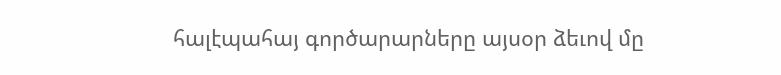հալէպահայ գործարարները այսօր ձեւով մը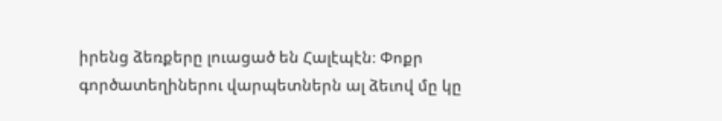իրենց ձեռքերը լուացած են Հալէպէն։ Փոքր գործատեղիներու վարպետներն ալ ձեւով մը կը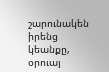շարունակեն իրենց կեանքը, օրուայ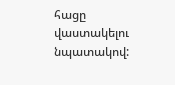հացը վաստակելու նպատակով: